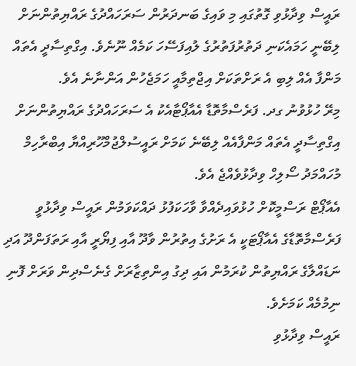ރައީސް ވިދާޅުވި ގޮތުގައި މި ވައިގެ ބަނދަރުން ސަރަހައްދުގެ ރައްޔިތުންނަށް ލިބޭނީ ހަމައެކަނި ދަތުރުފަތުރުގެ ލުއިފަސޭހަ ކަމެއް ނޫނެވެ. އިގްތިސާދީ އެތައް މަންފާ އެއް ލިބި އެ ރަށްތަކަށް އިޖްތިމާއީ ހަމަޖެހުން އަންނާނެ އެވެ.
މިރޭ ހުޅުވުނު ގދ. ފަރެސްމާތޮޑާ އެއާޕޯޓާއެކު އެ ސަރަހައްދުގެ ރައްޔިތުންނަށް އިގްތިސާދީ އެތައް މަންފާއެއް ލިބޭނެ ކަމަށް ރައީސުލްޖުމްހޫރިއްޔާ އިބްރާހިމް މުހައްމަދު ސޯލިހް ވިދާޅުވެއްޖެ އެވެ.
އެއާޕޯޓް ރަސްމީކޮށް ހުޅުވައިދެއްވާ ވާހަކަފުޅު ދައްކަވަމުން ރައީސް ވިދާޅުވީ ފަރެސްމާތޮޑާގެ އެއާޕޯޓަކީ އެ ރަށުގެ އިތުރުން ވާދޫ އާއި ފިޔޯރީ އާއި ރަތަފަންދޫ އަދި ނަޑައްލާގެ ރައްޔިތުން ކުރަމުން އައި ދިގު އިންތިޒާރަށް ގެނެސްދިން ވަރަށް ފޮނި ނިމުމެއް ކަމަށެވެ.
ރައީސް ވިދާޅުވި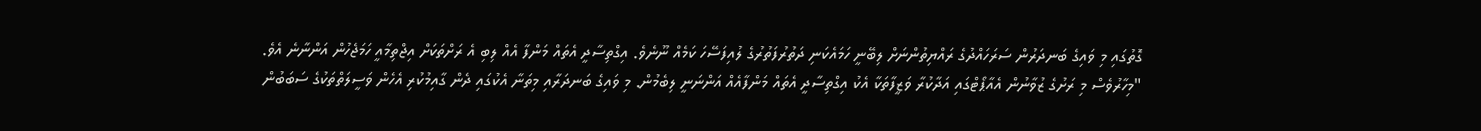ގޮތުގައި މި ވައިގެ ބަނދަރުން ސަރަހައްދުގެ ރައްޔިތުންނަށް ލިބޭނީ ހަމައެކަނި ދަތުރުފަތުރުގެ ލުއިފަސޭހަ ކަމެއް ނޫނެވެ. އިގްތިސާދީ އެތައް މަންފާ އެއް ލިބި އެ ރަށްތަކަށް އިޖްތިމާއީ ހަމަޖެހުން އަންނާނެ އެވެ.
"މިހާރުވެސް މި ރަށުގެ ޒުވާނުން އެއާޕޯޓްގައި އަދާކުރާ ވަޒީފާތަކާ އެކު އިގްތިސާދީ އެތައް މަންފާއެއް އަންނަނީ ލިބެމުން. މި ވައިގެ ބަނދަރާއި މިތަނާ އެކުގައި ދެން ގާއިމުކުރި އެހެން ވަސީލަތްތަކުގެ ސަބަބުން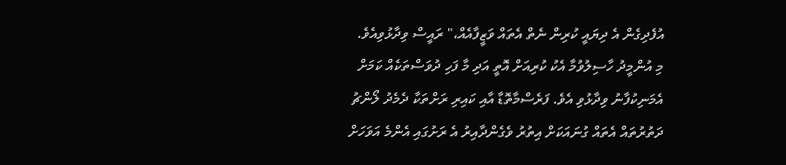އުފެދިގެން އެ ދިޔައީ ކުރިން ނެތް އެތައް ވަޒީފާއެއް،" ރައީސް ވިދާޅުވިއެވެ.
މި އުންމީދު ހާސިލުވުމާ އެކު ކުރިއަށް އޮތީ އަދި މާ ފަހި ދުވަސްތަކެއް ކަމަށް އެމަނިކުފާނު ވިދާޅުވި އެވެ. ފަރެސްމާތޮޑާ އާއި ކައިރި ރަށްތަކާ ދެމެދު ލޯންޗު ދަތުރުތައް އެތައް ގުނައަކަށް އިތުރު ވެގެންދާއިރު އެ ރަށުގައި އެންމެ އަވަހަށް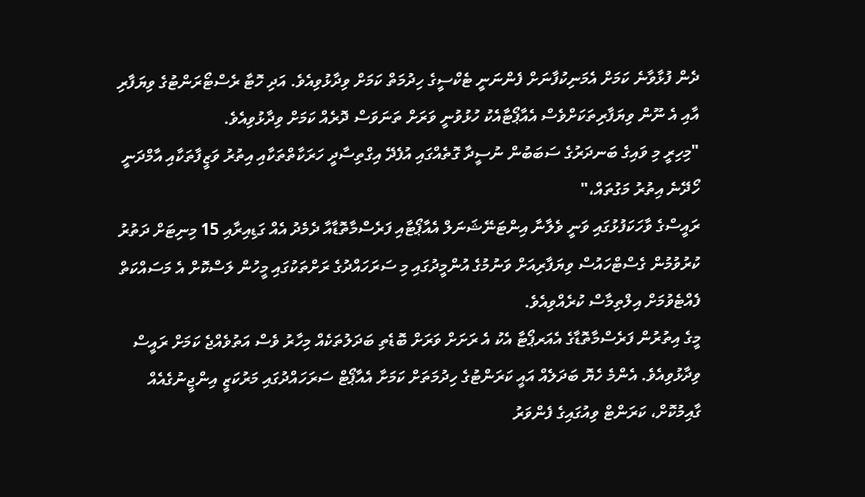ދެން ފުޅާވާނެ ކަމަށް އެމަނިކުފާނަށް ފެންނަނީ ޓެކްސީގެ ހިދުމަތް ކަމަށް ވިދާޅުވިއެވެ. އަދި ހޮޓާ ރެސްޓޯރަންޓުގެ ވިޔަފާރި އާއި އެ ނޫން ވިޔަފާރިތަކަށްވެސް އެއާޕޯޓާއެކު ހުޅުވުނީ ވަރަށް ތަނަވަސް ދޮރެއް ކަމަށް ވިދާޅުވިއެވެ.
"މިހިރީ މި ވައިގެ ބަނދަރުގެ ސަބަބުން ނުސީދާ ގޮތެއްގައި އުފެދޭ އިގްތިސާދީ ހަރަކާތްތަކާއި އިތުރު ވަޒީފާތަކާއި އާމްދަނީ ހޯދޭނެ އިތުރު މަގުތައް،"
ރައީސްގެ ވާހަކަފުޅުގައި ވަނީ ވެލާނާ އިންޓަނޭޝަނަލް އެއާޕޯޓާއި ފަރެސްމާތޮޑާއާ ދެމެދު އެއް ގަޑިއިރާއި 15 މިނިޓަށް ދަތުރު ކުރުވުމުން ގެސްޓްހައުސް ވިޔަފާރިއަށް ވަނުމުގެ އުންމީދުގައި މި ސަރަހައްދުގެ ރަށްތަކުގައި މީހުން ލަސްކޮށް އެ މަސައްކަތް ފެއްޓެވުމަށް އިލްތިމާސް ކުރެއްވިއެވެ.
މީގެ އިތުރުން ފަރެސްމާތޮޑާގެ އެއަރޕޯޓާ އެކު އެ ރަށަށް ވަރަށް ބޮޑެތި ބަދަލުތަކެއް މިހާރު ވެސް އަތުވެއްޖެ ކަމަށް ރައީސް ވިދާޅުވިއެވެ. އެންމެ ހެޔޮ ބަދަލެއް އައީ ކަރަންޓުގެ ހިދުމަތަށް ކަމަށާ އެއާޕޯޓް ސަރަހައްދުގައި މަރުކަޒީ އިންޖީނުގެއެއް ގާއިމުކޮށް، ކަރަންޓް ވިއުގައިގެ ފެންވަރު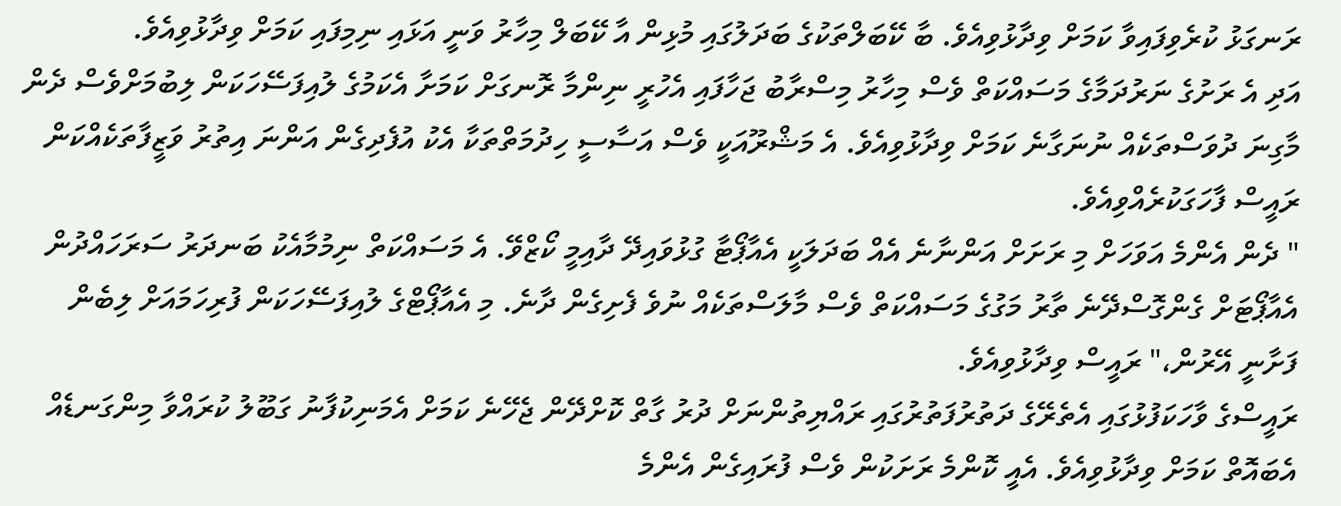ރަނގަޅު ކުރެވިފައިވާ ކަމަށް ވިދާޅުވިއެވެ. ބާ ކޭބަލްތަކުގެ ބަދަލުގައި މުޅިން އާ ކޭބަލް މިހާރު ވަނީ އަޅައި ނިމިފައި ކަމަށް ވިދާޅުވިއެވެ.
އަދި އެ ރަށުގެ ނަރުދަމާގެ މަސައްކަތް ވެސް މިހާރު މިސްރާބު ޖަހާފައި އެހުރީ ނިންމާ ރޮނގަށް ކަމަށާ އެކަމުގެ ލުއިފަސޭހަކަން ލިބުމަށްވެސް ދެން މާގިނަ ދުވަސްތަކެއް ނުނަގާނެ ކަމަށް ވިދާޅުވިއެވެ. އެ މަޝްރޫއަކީ ވެސް އަސާސީ ހިދުމަތްތަކާ އެކު އުފެދިގެން އަންނަ އިތުރު ވަޒީފާތަކެއްކަން ރައީސް ފާހަގަކުރެއްވިއެވެ.
" ދެން އެންމެ އަވަހަށް މި ރަށަށް އަންނާނެ އެއް ބަދަލަކީ އެއާޕޯޓާ ގުޅުވައިދޭ ދާއިމީ ކޯޒްވޭ. އެ މަސައްކަތް ނިމުމާއެކު ބަނދަރު ސަރަހައްދުން އެއާޕޯޓަށް ގެންގޮސްދޭނެ ތާރު މަގުގެ މަސައްކަތް ވެސް މާލަސްތަކެއް ނުވެ ފެށިގެން ދާނެ. މި އެއާޕޯޓްގެ ލުއިފަސޭހަކަން ފުރިހަމައަށް ލިބެން ފަށާނީ އޭރުން،" ރައީސް ވިދާޅުވިއެވެ.
ރައީސްގެ ވާހަކަފުޅުގައި އެތެރޭގެ ދަތުރުފަތުރުގައި ރައްޔިތުންނަށް ދުރު ގާތް ކޮށްދޭން ޖެހޭނެ ކަމަށް އެމަނިކުފާނު ގަބޫލު ކުރައްވާ މިންގަނޑެއް އެބައޮތް ކަމަށް ވިދާޅުވިއެވެ. އެއީ ކޮންމެ ރަށަކުން ވެސް ފުރައިގެން އެންމެ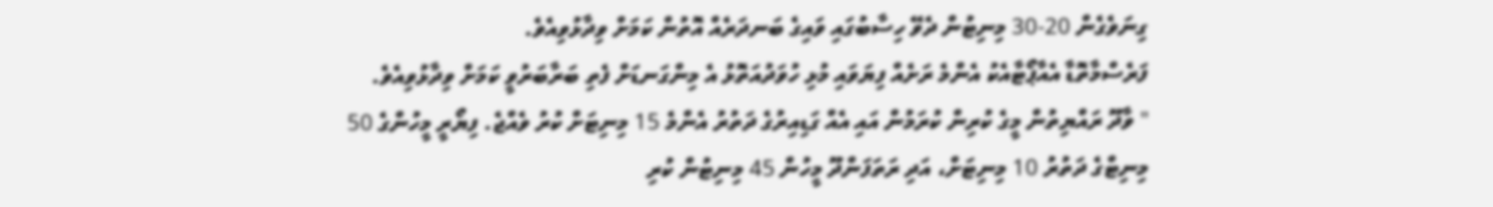ގިނަވެގެން 20-30 މިނިޓުން ދެވޭ ހިސާބުގައި ވައިގެ ބަނދަރެއް އޮތުން ކަމަށް ވިދާޅުވިއެވެ.
ފަރެސްމާތޮޑާ އެއާޕޯޓާއެކު އެންމެ ރަށެއް ފިޔަވައި މުޅި ހުވަދުއަތޮޅު އެ މިންގަނޑަށް ފެތި ބަރާބަރުވީ ކަމަށް ވިދާޅުވިއެވެ.
" ވާދޫ ރައްޔިތުން މީގެ ކުރިން ކުރަމުން އައި އެއް ގަޑިއިރުގެ ދަތުރު އެންމެ 15 މިނިޓަށް ކުރު ވެއްޖެ. ފިޔޯރީ މީހުންގެ 50 މިނިޓްގެ ދަތުރު 10 މިނިޓަށް، އަދި ރަތަފަންދޫ މީހުން 45 މިނިޓުން ކުރި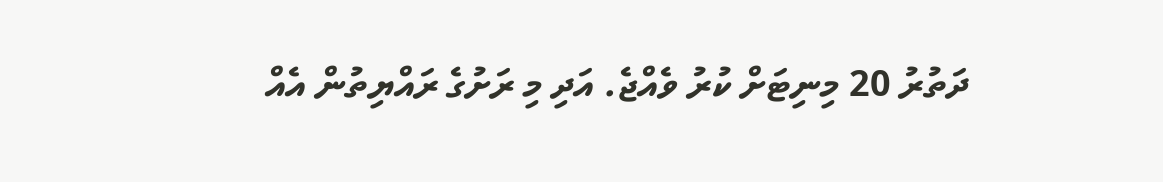ދަތުރު 20 މިނިޓަށް ކުރު ވެއްޖެ. އަދި މި ރަށުގެ ރައްޔިތުން އެއް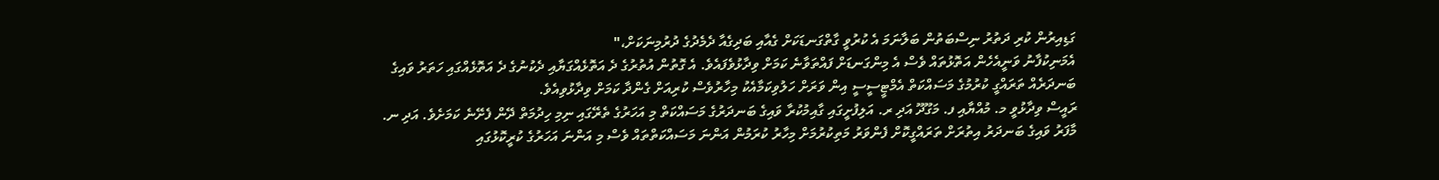ގަޑިއިރުން ކުރި ދަތުރު ނިސްބަތުން ބަލާނަމަ އެ ކުރުވީ ގާތްގަނޑަކަށް ގެއާއި ބަދިގެއާ ދެމެދުގެ ދުރުމިނަކަށް،"
އެމަނިކުފާނު ވަނީއެހެން އަތޮޅުތައް ވެސް އެ މިންގަނޑަށް ފައްތަވާނެ ކަމަށް ވިދާޅުވެފައެވެ. އެ ގޮތުން އުތުރުގެ ދެ އަތޮޅެއްގަޔާއި ދެކުނުގެ ދެ އަތޮޅެއްގައި ހަތަރު ވައިގެ ބަނދަރެއް ތަރައްގީ ކުރުމުގެ މަސައްކަތް އެމްޓީސީސީ އިން ވަރަށް ހަލުވިކަމާއެކު މިހާރުވެސް ކުރިއަށް ގެންދާ ކަމަށް ވިދާޅުވިއެވެ.
ރައީސް ވިދާޅުވީ މ. މުއްޔާއި ފ. މަގޫދޫ އަދި ރ. އަލިފުށީގައި ގާއިމުކުރާ ވައިގެ ބަނދަރުގެ މަސައްކަތް މި އަހަރުގެ ތެރޭގައި ނިމި ހިދުމަތް ދޭން ފެށޭނެ ކަމަށެވެ. އަދި ނ. މާފަރު ވައިގެ ބަނދަރު އިތުރަށް ތަރައްގީކޮށް ފެންވަރު މަތިކުރުމަށް މިހާރު ކުރަމުން އަންނަ މަސައްކަތްތައް ވެސް މި އަންނަ އަހަރުގެ ކުރީކޮޅުގައި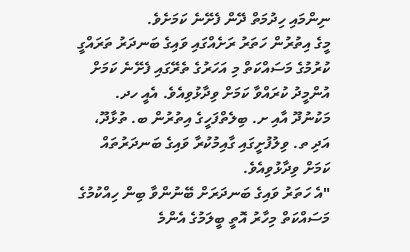ނިންމައި ހިދުމަތް ދޭން ފެށޭނެ ކަމަށެވެ.
މީގެ އިތުރުން ހަތަރު ރަށެއްގައި ވައިގެ ބަނދަރު ތަރައްގީ ކުރުމުގެ މަސައްކަތް މި އަހަރުގެ ތެރޭގައި ފެށޭނެ ކަމަށް އުންމީދު ކުރައްވާ ކަމަށް ވިދާޅުވިއެވެ. އެއީ ހދ. މަކުނުދޫ އާއި ށ. ބިލެތްފަހީގެ އިތުރުން ބ. ތުޅާދޫ، އަދި ތ. ވިލުފުށީގައި ގާއިމުކުރާ ވައިގެ ބަނދަރުތައް ކަމަށް ވިދާޅުވިއެވެ.
"އެ ހަތަރު ވައިގެ ބަނދަރަށް ބޭނުންވާ ބިން ހިއްކުމުގެ މަސައްކަތް މިހާރު އޮތީ ބީލަމުގެ އެންމެ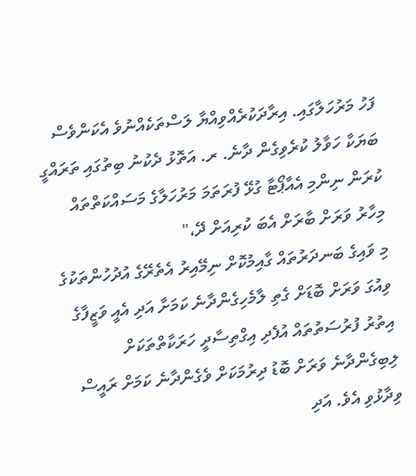ފަހު މަރުހަލާގައި. އިރާދަކުރެއްވިއްޔާ ލަސްތަކެއްނުވެ އެކަންވެސް ބަޔަކާ ހަވާލު ކުރެވިގެން ދާނެ. ރ. އަތޮޅު ދެކުނު ބިތުގައި ތަރައްގީ ކުރަން ނިންމި އެއާޕޯޓާ ގުޅޭ ފުރަތަމަ މަރުހަލާގެ މަސައްކަތްތައް މިހާރު ވަރަށް ބާރަށް އެބަ ކުރިއަށް ދޭ،"
މި ވައިގެ ބަނދަރުތައް ގާއިމުކޮށް ނިމޭއިރު އެތެރޭގެ އުދުހުންތަކުގެ ވިއުގަ ވަރަށް ބޮޑަށް ގެތި ލާމެހިގެންދާނެ ކަމަށާ އަދި އެއީ ވަޒީފާގެ އިތުރު ފުރުސަތުތައް އުފެދި އިގްތިސާދީ ހަރަކާތްތަކަށް ލިބިގެންދާނެ ވަރަށް ބޮޑު ދިރުމަކަށް ވެގެންދާނެ ކަމަށް ރައީސް ވިދާޅުވި އެވެ. އަދި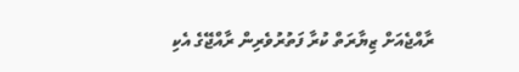ރާއްޖެއަށް ޒިޔާރަތް ކުރާ ފަތުރުވެރިން ރާއްޖޭގެ އެކި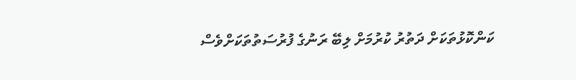ކަންކޮޅުތަކަށް ދަތުރު ކުރުމަށް ލިބޭ ރަނުގެ ފުރުސަތުތަކަށްވެސް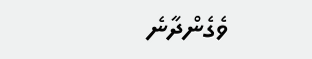ވެގެންދާނެ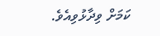ކަމަށް ވިދާޅުވިއެވެ.